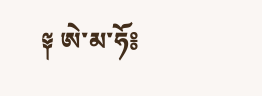༈ ཨེ་མ་ཧོ༔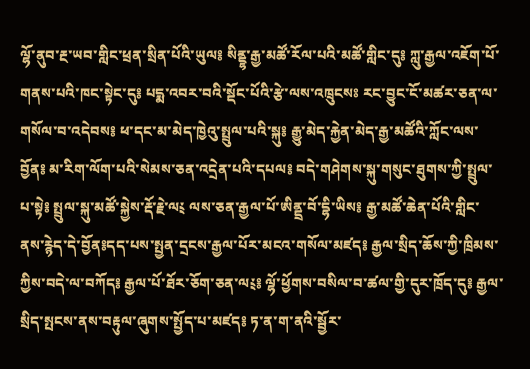ལྷོ་ནུབ་རྔ་ཡབ་གླིང་ཕྲན་སྲིན་པོའི་ཡུལ༔ སིནྡྷ་རྒྱ་མཚོ་རོལ་པའི་མཚོ་གླིང་དུ༔ ཀླུ་རྒྱལ་འཇོག་པོ་གནས་པའི་ཁང་སྟེང་དུ༔ པདྨ་འབར་བའི་སྡོང་པོའི་རྩེ་ལས་འཁྲུངསཿ རང་བྱུང་ངོ་མཚར་ཅན་ལ་གསོལ་བ་འདེབས༔ ཕ་དང་མ་མེད་ཁྱེའུ་སྤྲུལ་པའི་སྐུ༔ རྒྱུ་མེད་རྐྱེན་མེད་རྒྱ་མཚོའི་ཀློང་ལས་བྱོན༔ མ་རིག་ལོག་པའི་སེམས་ཅན་འདྲེན་པའི་དཔལ༔ བདེ་གཤེགས་སྐུ་གསུང་ཐུགས་ཀྱི་སྤྲུལ་པ་སྟེ༔ སྤྲུལ་སྐུ་མཚོ་སྐྱེས་རྡོ་རྗེ་ལ༴ ལས་ཅན་རྒྱལ་པོ་ཨིནྡྲ་བོ་དྷི་ཡིས༔ རྒྱ་མཚོ་ཆེན་པོའི་གླིང་ནས་རྙེད་དེ་བྱོན༔དད་པས་སྤྱན་དྲངས་རྒྱལ་པོར་མངའ་གསོལ་མཛད༔ རྒྱལ་སྲིད་ཆོས་ཀྱི་ཁྲིམས་ཀྱིས་བདེ་ལ་བཀོད༔ རྒྱལ་པོ་ཐོར་ཅོག་ཅན་ལ༴༔ ལྷོ་ཕྱོགས་བསིལ་བ་ཚལ་གྱི་དུར་ཁྲོད་དུ༔ རྒྱལ་སྲིད་སྤངས་ནས་བརྟུལ་ཞུགས་སྤྱོད་པ་མཛད༔ ཏ་ན་ག་ནའི་སྦྱོར་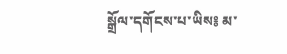སྒྲོལ་དགོངས་པ་ཡིས༔ མ་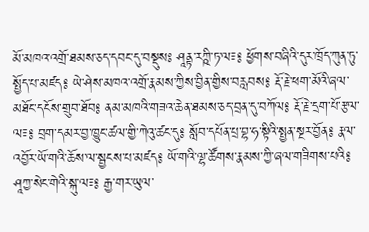མོ་མཁའ་འགྲོ་ཐམས་ཅད་དབང་དུ་བསྡུསཿ ཤཱནྟ་རཀྵི་ཏ་ལ༴༔ ཕྱོགས་བཞིའི་དུར་ཁྲོད་ཀུན་ཏུ་སྤྱོད་པ་མཛད༔ ཡེ་ཤེས་མཁའ་འགྲོ་རྣམས་ཀྱིས་བྱིན་གྱིས་བརླབས༔ རྡོ་རྗེ་ཕག་མོའི་ཞལ་མཐོང་དངོས་གྲུབ་ཐོབ༔ ནམ་མཁའི་གཟའ་ཆེན་ཐམས་ཅད་བྲན་དུ་བཀོལ༔ རྡོ་རྗེ་དྲག་པོ་རྩལ་ལ༴༔ བྲག་དམར་བྱ་ཁྱུང་ཚལ་གྱི་ཀེའུ་ཚང་དུ༔ སློབ་དཔོན་པྲ་བྷ་ཧ་སྟིའི་སྤྱན་སྔར་བྱོན༔ རྣལ་འབྱོར་ཡོ་གའི་ཆོས་ལ་སྦྱངས་པ་མཛད༔ ཡོ་གའི་ལྷ་ཚོགས་རྣམས་ཀྱི་ཞལ་གཟིགས་པའི༔ ཤཱཀྱ་སེང་གེའི་སྐུ་ལ༴༔ རྒྱ་གར་ཡུལ་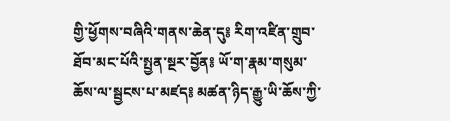གྱི་ཕྱོགས་བཞིའི་གནས་ཆེན་དུ༔ རིག་འཛིན་གྲུབ་ཐོབ་མང་པོའི་སྤྱན་སྔར་བྱོན༔ ཡོ་ག་རྣམ་གསུམ་ཆོས་ལ་སྦྱངས་པ་མཛད༔ མཚན་ཉིད་རྒྱུ་ཡི་ཆོས་ཀྱི་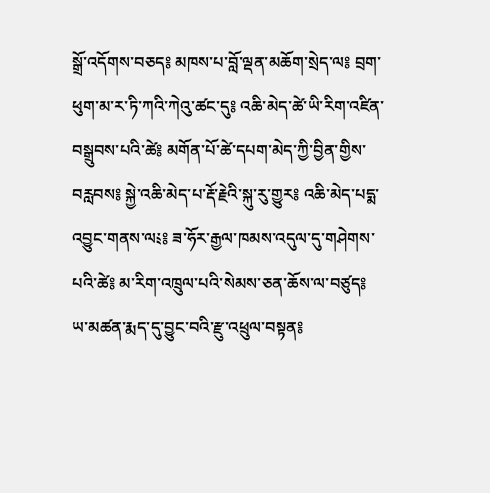སྒྲོ་འདོགས་བཅད༔ མཁས་པ་བློ་ལྡན་མཆོག་སྲེད་ལ༔ བྲག་ཕུག་མ་ར་ཏི་ཀའི་ཀེའུ་ཚང་དུ༔ འཆི་མེད་ཚེ་ཡི་རིག་འཛིན་བསྒྲུབས་པའི་ཚེ༔ མགོན་པོ་ཚེ་དཔག་མེད་ཀྱི་བྱིན་གྱིས་བརླབས༔ སྐྱེ་འཆི་མེད་པ་རྡོ་རྗེའི་སྐུ་རུ་གྱུར༔ འཆི་མེད་པདྨ་འབྱུང་གནས་ལ༴༔ ཟ་ཧོར་རྒྱལ་ཁམས་འདུལ་དུ་གཤེགས་པའི་ཚེ༔ མ་རིག་འཁྲུལ་པའི་སེམས་ཅན་ཆོས་ལ་བཙུད༔ ཡ་མཚན་རྨད་དུ་བྱུང་བའི་རྫུ་འཕྲུལ་བསྟན༔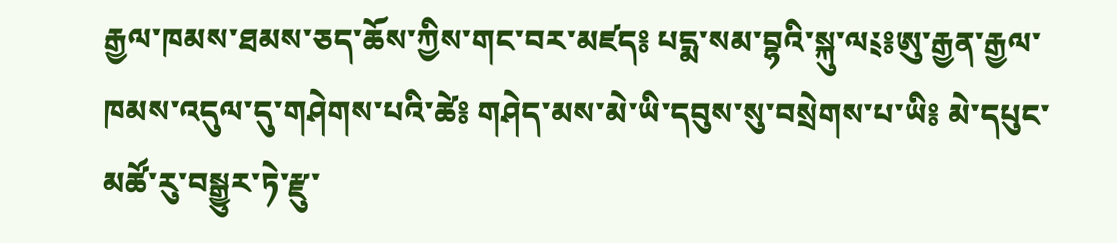རྒྱལ་ཁམས་ཐམས་ཅད་ཆོས་ཀྱིས་གང་བར་མཛད༔ པདྨ་སམ་བྷའི་སྐུ་ལ༴༔ཨུ་རྒྱན་རྒྱལ་ཁམས་འདུལ་དུ་གཤེགས་པའི་ཚེ༔ གཤེད་མས་མེ་ཡི་དབུས་སུ་བསྲེགས་པ་ཡི༔ མེ་དཔུང་མཚོ་རུ་བསྒྱུར་ཏེ་རྫུ་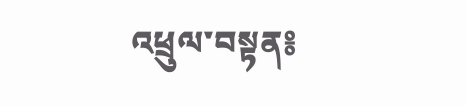འཕྲུལ་བསྟན༔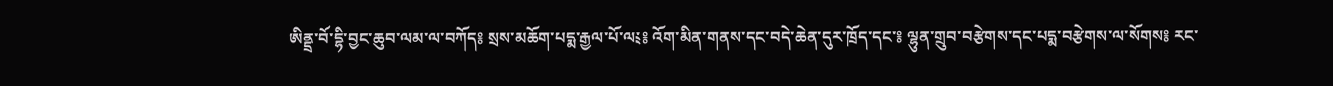ཨིནྡྲ་བོ་དྷི་བྱང་ཆུབ་ལམ་ལ་བཀོད༔ སྲས་མཆོག་པདྨ་རྒྱལ་པོ་ལ༴༔ འོག་མིན་གནས་དང་བདེ་ཆེན་དུར་ཁྲོད་དང་༔ ལྷུན་གྲུབ་བརྩེགས་དང་པདྨ་བརྩེགས་ལ་སོགས༔ རང་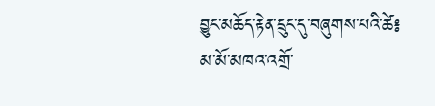བྱུང་མཆོད་རྟེན་དྲུང་དུ་བཞུགས་པའི་ཚེ༔ མ་མོ་མཁའ་འགྲོ་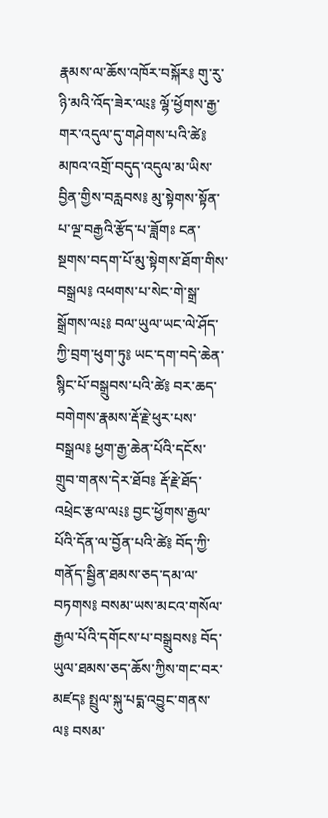རྣམས་ལ་ཆོས་འཁོར་བསྐོར༔ གུ་རུ་ཉི་མའི་འོད་ཟེར་ལ༴༔ ལྷོ་ཕྱོགས་རྒྱ་གར་འདུལ་དུ་གཤེགས་པའི་ཚེ༔ མཁའ་འགྲོ་བདུད་འདུལ་མ་ཡིས་བྱིན་གྱིས་བརླབས༔ མུ་སྟེགས་སྟོན་པ་ལྔ་བརྒྱའི་རྩོད་པ་ཟློགཿ ངན་སྔགས་བདག་པོ་མུ་སྟེགས་ཐོག་གིས་བསྒྲལ༔ འཕགས་པ་སེང་གེ་སྒྲ་སྒྲོགས་ལ༴༔ བལ་ཡུལ་ཡང་ལེ་ཤོད་ཀྱི་བྲག་ཕུག་ཏུ༔ ཡང་དག་བདེ་ཆེན་སྙིང་པོ་བསྒྲུབས་པའི་ཚེ༔ བར་ཆད་བགེགས་རྣམས་རྡོ་རྗེ་ཕུར་པས་བསྒྲལ༔ ཕྱག་རྒྱ་ཆེན་པོའི་དངོས་གྲུབ་གནས་དེར་ཐོབ༔ རྡོ་རྗེ་ཐོད་འཕྲེང་རྩལ་ལ༴༔ བྱང་ཕྱོགས་རྒྱལ་པོའི་དོན་ལ་བྱོན་པའི་ཚེ༔ བོད་ཀྱི་གནོད་སྦྱིན་ཐམས་ཅད་དམ་ལ་བཏགས༔ བསམ་ཡས་མངའ་གསོལ་རྒྱལ་པོའི་དགོངས་པ་བསྒྲུབས༔ བོད་ཡུལ་ཐམས་ཅད་ཆོས་ཀྱིས་གང་བར་མཛད༔ སྤྲུལ་སྐུ་པདྨ་འབྱུང་གནས་ལ༔ བསམ་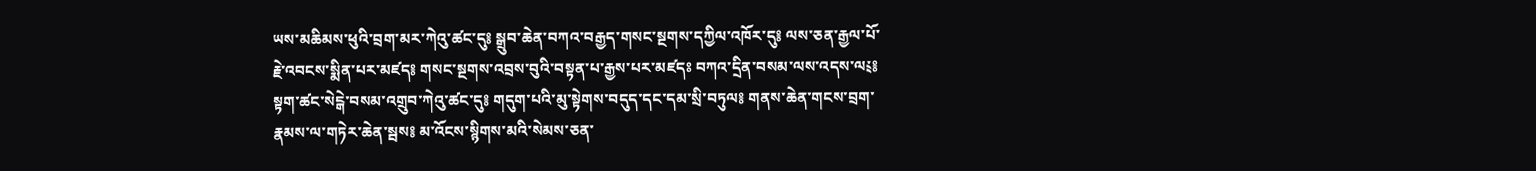ཡས་མཆིམས་ཕུའི་བྲག་མར་ཀེའུ་ཚང་དུ༔ སྒྲུབ་ཆེན་བཀའ་བརྒྱད་གསང་སྔགས་དཀྱིལ་འཁོར་དུ༔ ལས་ཅན་རྒྱལ་པོ་རྗེ་འབངས་སྨིན་པར་མཛད༔ གསང་སྔགས་འབྲས་བུའི་བསྟན་པ་རྒྱས་པར་མཛདཿ བཀའ་དྲིན་བསམ་ལས་འདས་ལ༴༔ སྟག་ཚང་སེངྒེ་བསམ་འགྲུབ་ཀེའུ་ཚང་དུ༔ གདུག་པའི་མུ་སྟེགས་བདུད་དང་དམ་སྲི་བཏུལ༔ གནས་ཆེན་གངས་བྲག་རྣམས་ལ་གཏེར་ཆེན་སྦས༔ མ་འོངས་སྙིགས་མའི་སེམས་ཅན་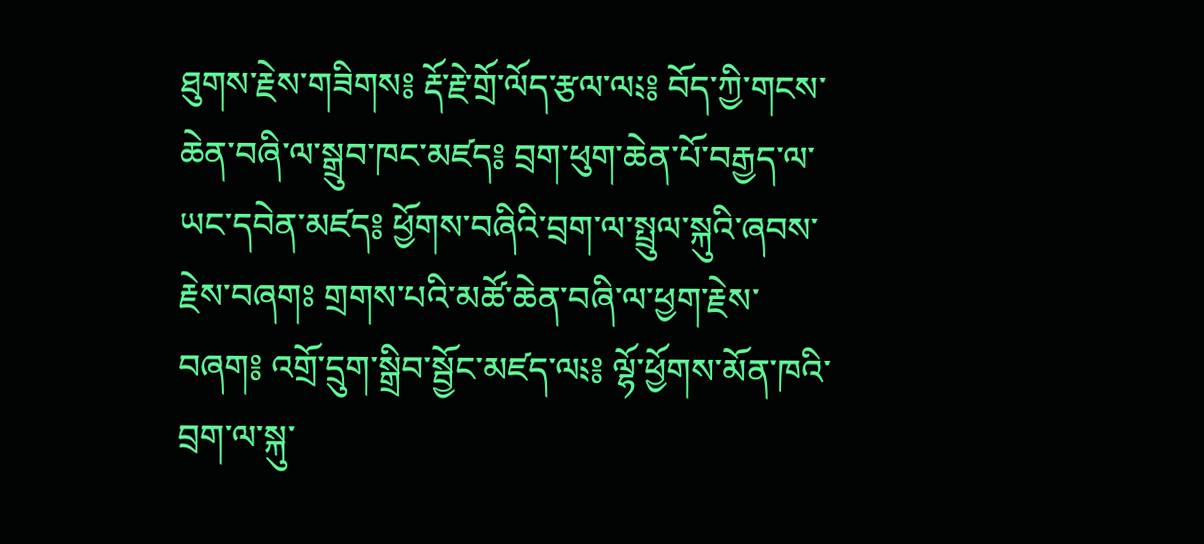ཐུགས་རྗེས་གཟིགས༔ རྡོ་རྗེ་གྲོ་ལོད་རྩལ་ལ༴༔ བོད་ཀྱི་གངས་ཆེན་བཞི་ལ་སྒྲུབ་ཁང་མཛད༔ བྲག་ཕུག་ཆེན་པོ་བརྒྱད་ལ་ཡང་དབེན་མཛད༔ ཕྱོགས་བཞིའི་བྲག་ལ་སྤྲུལ་སྐུའི་ཞབས་རྗེས་བཞགཿ གྲགས་པའི་མཚོ་ཆེན་བཞི་ལ་ཕྱག་རྗེས་བཞག༔ འགྲོ་དྲུག་སྒྲིབ་སྦྱོང་མཛད་ལ༴༔ ལྷོ་ཕྱོགས་མོན་ཁའི་བྲག་ལ་སྐུ་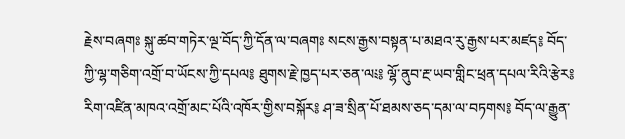རྗེས་བཞགཿ སྐུ་ཚབ་གཏེར་ལྔ་བོད་ཀྱི་དོན་ལ་བཞགཿ སངས་རྒྱས་བསྟན་པ་མཐའ་རུ་རྒྱས་པར་མཛད༔ བོད་ཀྱི་ལྷ་གཅིག་འགྲོ་བ་ཡོངས་ཀྱི་དཔལ༔ ཐུགས་རྗེ་ཁྱད་པར་ཅན་ལ༴༔ ལྷོ་ནུབ་རྔ་ཡབ་གླིང་ཕྲན་དཔལ་རིའི་རྩེར༔ རིག་འཛིན་མཁའ་འགྲོ་མང་པོའི་འཁོར་གྱིས་བསྐོར༔ ཤ་ཟ་སྲིན་པོ་ཐམས་ཅད་དམ་ལ་བཏགས༔ བོད་ལ་རྒྱུན་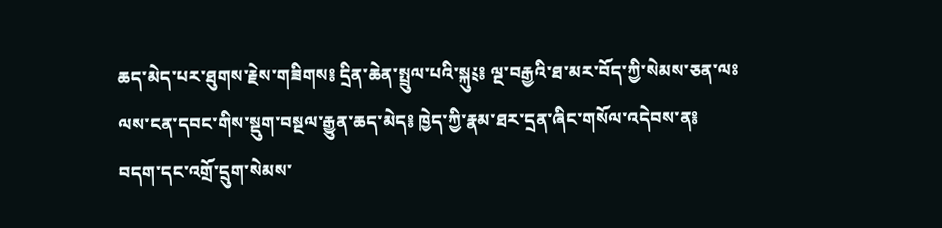ཆད་མེད་པར་ཐུགས་རྗེས་གཟིགས༔ དྲིན་ཆེན་སྤྲུལ་པའི་སྐུ༴༔ ལྔ་བརྒྱའི་ཐ་མར་བོད་ཀྱི་སེམས་ཅན་ལཿ ལས་ངན་དབང་གིས་སྡུག་བསྔལ་རྒྱུན་ཆད་མེད༔ ཁྱེད་ཀྱི་རྣམ་ཐར་དྲན་ཞིང་གསོལ་འདེབས་ན༔ བདག་དང་འགྲོ་དྲུག་སེམས་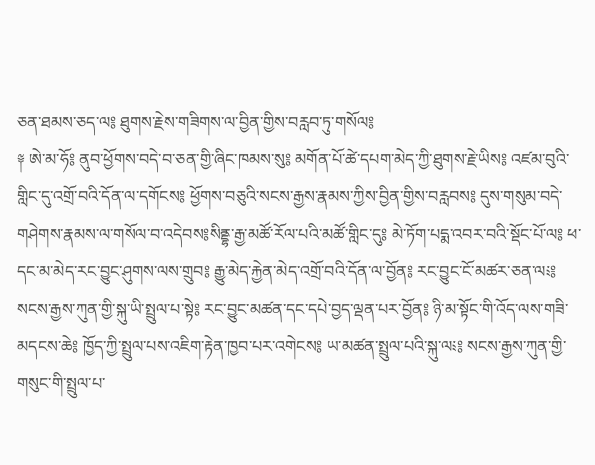ཅན་ཐམས་ཅད་ལ༔ ཐུགས་རྗེས་གཟིགས་ལ་བྱིན་གྱིས་བརླབ་ཏུ་གསོལ༔
༈ ཨེ་མ་ཧོ༔ ནུབ་ཕྱོགས་བདེ་བ་ཅན་གྱི་ཞིང་ཁམས་སུ༔ མགོན་པོ་ཚེ་དཔག་མེད་ཀྱི་ཐུགས་རྗེ་ཡིས༔ འཛམ་བུའི་གླིང་དུ་འགྲོ་བའི་དོན་ལ་དགོངས༔ ཕྱོགས་བཅུའི་སངས་རྒྱས་རྣམས་ཀྱིས་བྱིན་གྱིས་བརླབས༔ དུས་གསུམ་བདེ་གཤེགས་རྣམས་ལ་གསོལ་བ་འདེབས༔སིནྡྷ་རྒྱ་མཚོ་རོལ་པའི་མཚོ་གླིང་དུ༔ མེ་ཏོག་པདྨ་འབར་བའི་སྡོང་པོ་ལ༔ ཕ་དང་མ་མེད་རང་བྱུང་ཤུགས་ལས་གྲུབ༔ རྒྱུ་མེད་རྐྱེན་མེད་འགྲོ་བའི་དོན་ལ་བྱོན༔ རང་བྱུང་ངོ་མཚར་ཅན་ལ༴༔ སངས་རྒྱས་ཀུན་གྱི་སྐུ་ཡི་སྤྲུལ་པ་སྟེ༔ རང་བྱུང་མཚན་དང་དཔེ་བྱད་ལྡན་པར་བྱོན༔ ཉི་མ་སྟོང་གི་འོད་ལས་གཟི་མདངས་ཆེ༔ ཁྱོད་ཀྱི་སྤྲུལ་པས་འཇིག་རྟེན་ཁྱབ་པར་འགེངས༔ ཡ་མཚན་སྤྲུལ་པའི་སྐུ་ལ༴༔ སངས་རྒྱས་ཀུན་གྱི་གསུང་གི་སྤྲུལ་པ་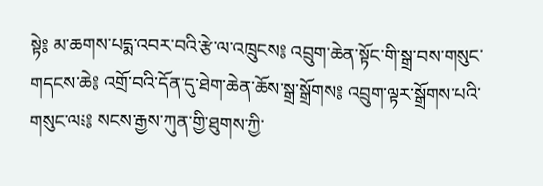སྟེ༔ མ་ཆགས་པདྨ་འབར་བའི་རྩེ་ལ་འཁྲུངས༔ འབྲུག་ཆེན་སྟོང་གི་སྒྲ་བས་གསུང་གདངས་ཆེ༔ འགྲོ་བའི་དོན་དུ་ཐེག་ཆེན་ཆོས་སྒྲ་སྒྲོགས༔ འབྲུག་ལྟར་སྒྲོགས་པའི་གསུང་ལ༴༔ སངས་རྒྱས་ཀུན་གྱི་ཐུགས་ཀྱི་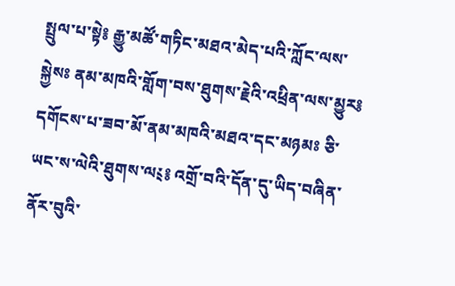སྤྲུལ་པ་སྟེ༔ རྒྱུ་མཚོ་གཏིང་མཐའ་མེད་པའི་ཀློང་ལས་སྐྱེསཿ ནམ་མཁའི་གློག་བས་ཐུགས་རྗེའི་འཕྲིན་ལས་མྱུར༔ དགོངས་པ་ཟབ་མོ་ནམ་མཁའི་མཐའ་དང་མཉམཿ ཅི་ཡང་ས་ལེའི་ཐུགས་ལ༴༔ འགྲོ་བའི་དོན་དུ་ཡིད་བཞིན་ནོར་བུའི་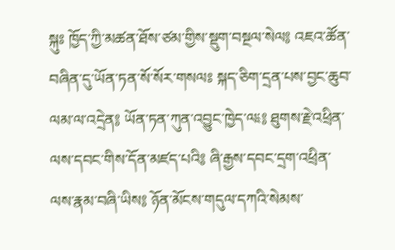སྐུཿ ཁྱོད་ཀྱི་མཚན་ཐོས་ཙམ་གྱིས་སྡུག་བསྔལ་སེལ༔ འཇའ་ཚོན་བཞིན་དུ་ཡོན་ཏན་སོ་སོར་གསལཿ སྐད་ཅིག་དྲན་པས་བྱང་ཆུབ་ལམ་ལ་འདྲེན༔ ཡོན་ཏན་ཀུན་འབྱུང་ཁྱེད་ལ༴༔ ཐུགས་རྗེ་འཕྲིན་ལས་དབང་གིས་དོན་མཛད་པའི༔ ཞི་རྒྱས་དབང་དྲག་འཕྲིན་ལས་རྣམ་བཞི་ཡིས༔ ཉོན་མོངས་གདུལ་དཀའི་སེམས་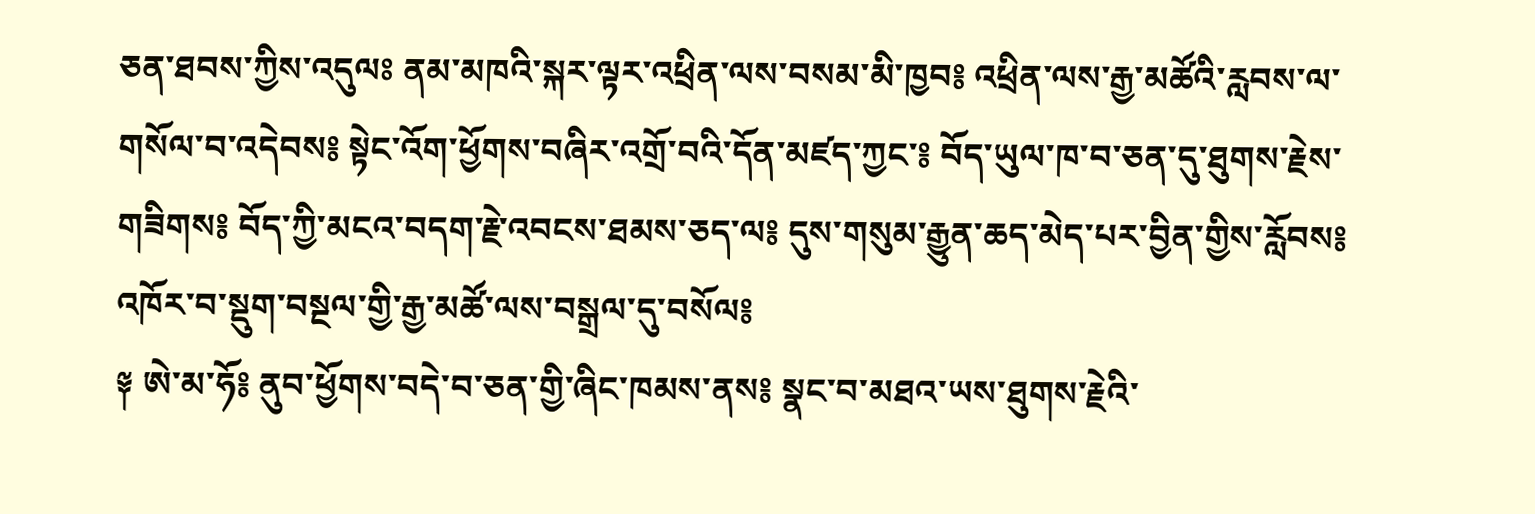ཅན་ཐབས་ཀྱིས་འདུལཿ ནམ་མཁའི་སྐར་ལྟར་འཕྲིན་ལས་བསམ་མི་ཁྱབ༔ འཕྲིན་ལས་རྒྱ་མཚོའི་རླབས་ལ་གསོལ་བ་འདེབས༔ སྟེང་འོག་ཕྱོགས་བཞིར་འགྲོ་བའི་དོན་མཛད་ཀྱང་༔ བོད་ཡུལ་ཁ་བ་ཅན་དུ་ཐུགས་རྗེས་གཟིགས༔ བོད་ཀྱི་མངའ་བདག་རྗེ་འབངས་ཐམས་ཅད་ལ༔ དུས་གསུམ་རྒྱུན་ཆད་མེད་པར་བྱིན་གྱིས་རློབས༔ འཁོར་བ་སྡུག་བསྔལ་གྱི་རྒྱ་མཚོ་ལས་བསྒྲལ་དུ་བསོལ༔
༈ ཨེ་མ་ཧོ༔ ནུབ་ཕྱོགས་བདེ་བ་ཅན་གྱི་ཞིང་ཁམས་ནས༔ སྣང་བ་མཐའ་ཡས་ཐུགས་རྗེའི་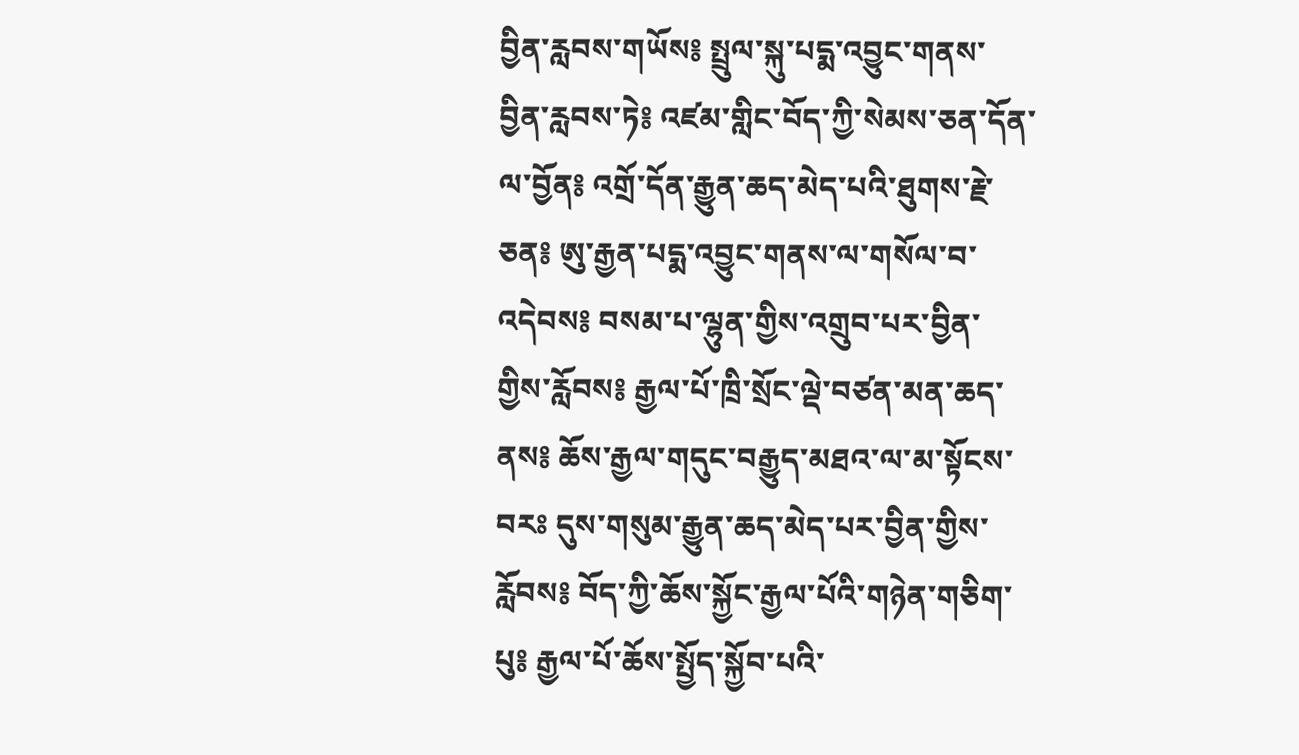བྱིན་རླབས་གཡོས༔ སྤྲུལ་སྐུ་པདྨ་འབྱུང་གནས་བྱིན་རླབས་ཏེ༔ འཛམ་གླིང་བོད་ཀྱི་སེམས་ཅན་དོན་ལ་བྱོན༔ འགྲོ་དོན་རྒྱུན་ཆད་མེད་པའི་ཐུགས་རྗེ་ཅན༔ ཨུ་རྒྱན་པདྨ་འབྱུང་གནས་ལ་གསོལ་བ་འདེབས༔ བསམ་པ་ལྷུན་གྱིས་འགྲུབ་པར་བྱིན་གྱིས་རློབས༔ རྒྱལ་པོ་ཁྲི་སྲོང་ལྡེ་བཙན་མན་ཆད་ནས༔ ཆོས་རྒྱལ་གདུང་བརྒྱུད་མཐའ་ལ་མ་སྟོངས་བརཿ དུས་གསུམ་རྒྱུན་ཆད་མེད་པར་བྱིན་གྱིས་རློབས༔ བོད་ཀྱི་ཆོས་སྐྱོང་རྒྱལ་པོའི་གཉེན་གཅིག་པུ༔ རྒྱལ་པོ་ཆོས་སྤྱོད་སྐྱོབ་པའི་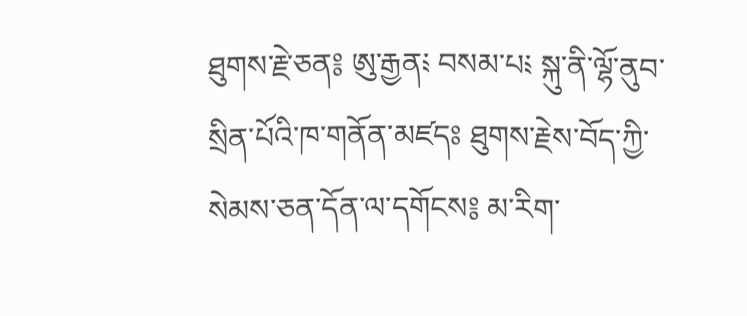ཐུགས་རྗེ་ཅན༔ ཨུ་རྒྱན༴ བསམ་པ༴ སྐུ་ནི་ལྷོ་ནུབ་སྲིན་པོའི་ཁ་གནོན་མཛདཿ ཐུགས་རྗེས་བོད་ཀྱི་སེམས་ཅན་དོན་ལ་དགོངས༔ མ་རིག་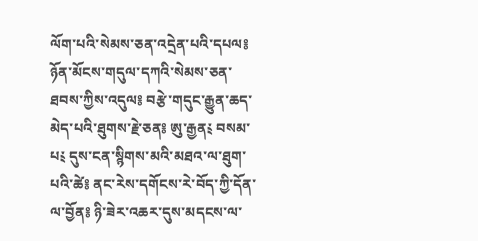ལོག་པའི་སེམས་ཅན་འདྲེན་པའི་དཔལ༔ ཉོན་མོངས་གདུལ་དཀའི་སེམས་ཅན་ཐབས་ཀྱིས་འདུལ༔ བརྩེ་གདུང་རྒྱུན་ཆད་མེད་པའི་ཐུགས་རྗེ་ཅན༔ ཨུ་རྒྱན༴ བསམ་པ༴ དུས་ངན་སྙིགས་མའི་མཐའ་ལ་ཐུག་པའི་ཚེ༔ ནང་རེས་དགོངས་རེ་བོད་ཀྱི་དོན་ལ་བྱོན༔ ཉི་ཟེར་འཆར་དུས་མདངས་ལ་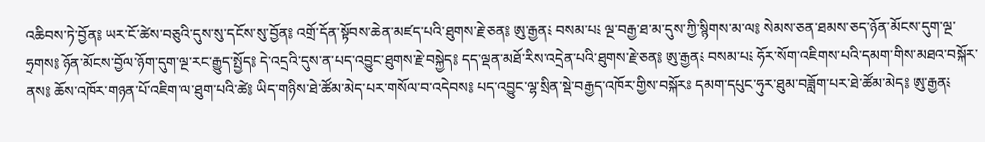འཆིབས་ཏེ་བྱོན༔ ཡར་ངོ་ཚེས་བཅུའི་དུས་སུ་དངོས་སུ་བྱོན༔ འགྲོ་དོན་སྟོབས་ཆེན་མཛད་པའི་ཐུགས་རྗེ་ཅན༔ ཨུ་རྒྱན༴ བསམ་པ༴ ལྔ་བརྒྱ་ཐ་མ་དུས་ཀྱི་སྙིགས་མ་ལ༔ སེམས་ཅན་ཐམས་ཅད་ཉོན་མོངས་དུག་ལྔ་ཧྲགས༔ ཉོན་མོངས་བྱོལ་ཉོག་དུག་ལྔ་རང་རྒྱུད་སྤྱོད༔ དེ་འདྲའི་དུས་ན་པད་འབྱུང་ཐུགས་རྗེ་བསྐྱེད༔ དད་ལྡན་མཐོ་རིས་འདྲེན་པའི་ཐུགས་རྗེ་ཅན༔ ཨུ་རྒྱན༴ བསམ་པ༴ ཧོར་སོག་འཇིགས་པའི་དམག་གིས་མཐའ་བསྐོར་ནས༔ ཆོས་འཁོར་གཉན་པོ་འཇིག་ལ་ཐུག་པའི་ཚེ༔ ཡིད་གཉིས་ཐེ་ཚོམ་མེད་པར་གསོལ་བ་འདེབས༔ པད་འབྱུང་ལྷ་སྲིན་སྡེ་བརྒྱད་འཁོར་གྱིས་བསྐོརཿ དམག་དཔུང་ཧུར་ཐུམ་བཟློག་པར་ཐེ་ཚོམ་མེད༔ ཨུ་རྒྱན༴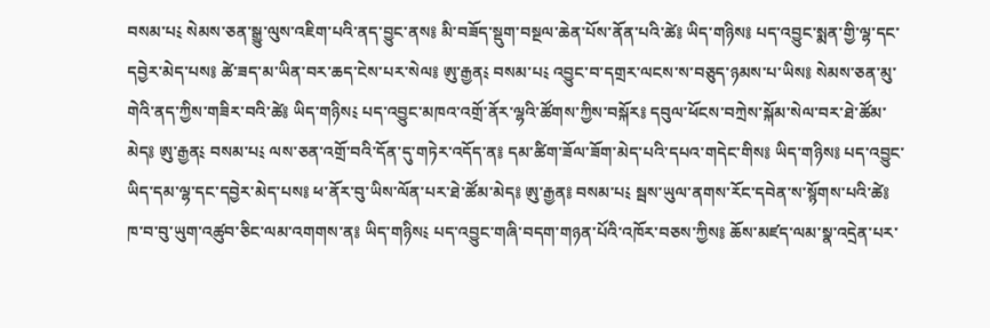བསམ་པ༴ སེམས་ཅན་སྒྱུ་ལུས་འཇིག་པའི་ནད་བྱུང་ནས༔ མི་བཟོད་སྡུག་བསྔལ་ཆེན་པོས་ནོན་པའི་ཚེ༔ ཡིད་གཉིས༔ པད་འབྱུང་སྨན་གྱི་ལྷ་དང་དབྱེར་མེད་པས༔ ཚེ་ཟད་མ་ཡིན་བར་ཆད་ངེས་པར་སེལ༔ ཨུ་རྒྱན༴ བསམ་པ༴ འབྱུང་བ་དགྲར་ལངས་ས་བཅུད་ཉམས་པ་ཡིས༔ སེམས་ཅན་མུ་གེའི་ནད་ཀྱིས་གཟིར་བའི་ཚེ༔ ཡིད་གཉིས༴ པད་འབྱུང་མཁའ་འགྲོ་ནོར་ལྷའི་ཚོགས་ཀྱིས་བསྐོར༔ དབུལ་ཕོངས་བཀྲེས་སྐོམ་སེལ་བར་ཐེ་ཚོམ་མེད༔ ཨུ་རྒྱན༴ བསམ་པ༴ ལས་ཅན་འགྲོ་བའི་དོན་དུ་གཏེར་འདོད་ན༔ དམ་ཚིག་ཟོལ་ཟོག་མེད་པའི་དཔའ་གདེང་གིས༔ ཡིད་གཉིས༔ པད་འབྱུང་ཡིད་དམ་ལྷ་དང་དབྱེར་མེད་པས༔ ཕ་ནོར་བུ་ཡིས་ལོན་པར་ཐེ་ཚོམ་མེད༔ ཨུ་རྒྱན༔ བསམ་པ༴ སྦས་ཡུལ་ནགས་རོང་དབེན་ས་སྙོགས་པའི་ཚེ༔ ཁ་བ་བུ་ཡུག་འཚུབ་ཅིང་ལམ་འགགས་ན༔ ཡིད་གཉིས༴ པད་འབྱུང་གཞི་བདག་གཉན་པོའི་འཁོར་བཅས་ཀྱིས༔ ཆོས་མཛད་ལམ་སྣ་འདྲེན་པར་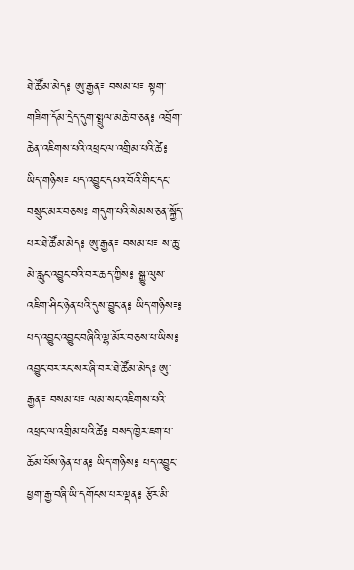ཐེ་ཚོམ་མེད༔ ཨུ་རྒྱན༴ བསམ་པ༴ སྟག་གཟིག་དོམ་དྲེད་དུག་སྤྲུལ་མཆེ་བ་ཅན༔ འབྲོག་ཆེན་འཇིགས་པའི་འཕྲང་ལ་འགྲིམ་པའི་ཚེ༔ ཡིད་གཉིས༴ པད་འབྱུང་དཔའ་བོའི་གིང་དང་བསྲུང་མར་བཅསཿ གདུག་པའི་སེམས་ཅན་སྐྱོད་པར་ཐེ་ཚོམ་མེད༔ ཨུ་རྒྱན༴ བསམ་པ༴ ས་ཆུ་མེ་རླུང་འབྱུང་བའི་བར་ཆད་ཀྱིས༔ སྒྱུ་ལུས་འཇིག་ཤིང་ཉེན་པའི་དུས་བྱུང་ན༔ ཡིད་གཉིས༴༔ པད་འབྱུང་འབྱུང་བཞིའི་ལྷ་མོར་བཅས་པ་ཡིས༔ འབྱུང་བར་རང་སར་ཞི་བར་ཐེ་ཚོམ་མེདཿ ཨུ་རྒྱན༴ བསམ་པ༴ ལམ་སང་འཇིགས་པའི་འཕྲང་ལ་འགྲིམ་པའི་ཚེ༔ བསད་ཁྱེར་ཇག་པ་ཆོམ་པོས་ཉེན་པ་ན༔ ཡིད་གཉིས༔ པད་འབྱུང་ཕྱག་རྒྱ་བཞི་ཡི་དགོངས་པར་ལྡན༔ རྩོར་མི་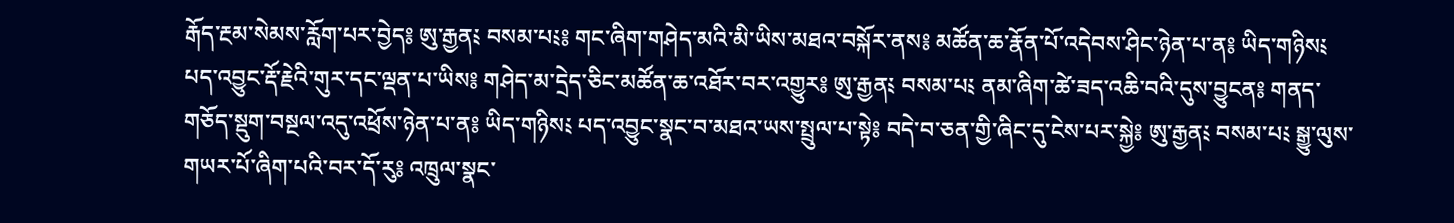རྒོད་རྔམ་སེམས་རློག་པར་བྱེད༔ ཨུ་རྒྱན༴ བསམ་པ༴༔ གང་ཞིག་གཤེད་མའི་མི་ཡིས་མཐའ་བསྐོར་ནས༔ མཚོན་ཆ་རྣོན་པོ་འདེབས་ཤིང་ཉེན་པ་ན༔ ཡིད་གཉིས༴ པད་འབྱུང་རྡོ་རྗེའི་གུར་དང་ལྡན་པ་ཡིས༔ གཤེད་མ་དྲེད་ཅིང་མཚོན་ཆ་འཐོར་བར་འགྱུར༔ ཨུ་རྒྱན༴ བསམ་པ༴ ནམ་ཞིག་ཚེ་ཟད་འཆི་བའི་དུས་བྱུངན༔ གནད་གཅོད་སྡུག་བསྔལ་འདུ་འཕྲོས་ཉེན་པ་ན༔ ཡིད་གཉིས༴ པད་འབྱུང་སྣང་བ་མཐའ་ཡས་སྤྲུལ་པ་སྟེ༔ བདེ་བ་ཅན་གྱི་ཞིང་དུ་ངེས་པར་སྐྱེ༔ ཨུ་རྒྱན༴ བསམ་པ༴ སྒྱུ་ལུས་གཡར་པོ་ཞིག་པའི་བར་དོ་རུ༔ འཁྲུལ་སྣང་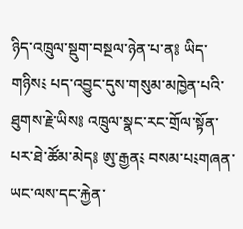ཉིད་འཁྲུལ་སྡུག་བསྔལ་ཉེན་པ་ན༔ ཡིད་གཉིས༴ པད་འབྱུང་དུས་གསུམ་མཁྱེན་པའི་ཐུགས་རྗེ་ཡིས༔ འཁྲུལ་སྣང་རང་གྲོལ་སྟོན་པར་ཐེ་ཚོམ་མེད༔ ཨུ་རྒྱན༴ བསམ་པ༴གཞན་ཡང་ལས་དང་རྐྱེན་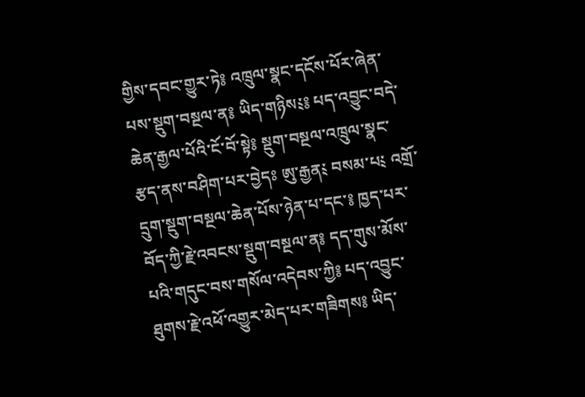གྱིས་དབང་གྱུར་ཏེ༔ འཁྲུལ་སྣང་དངོས་པོར་ཞེན་པས་སྡུག་བསྔལ་ན༔ ཡིད་གཉིས༴༔ པད་འབྱུང་བདེ་ཆེན་རྒྱལ་པོའི་ངོ་བོ་སྟེ༔ སྡུག་བསྔལ་འཁྲུལ་སྣང་རྩད་ནས་བཤིག་པར་བྱེདཿ ཨུ་རྒྱན༴ བསམ་པ༴ འགྲོ་དྲུག་སྡུག་བསྔལ་ཆེན་པོས་ཉེན་པ་དང་༔ ཁྱད་པར་བོད་ཀྱི་རྗེ་འབངས་སྡུག་བསྔལ་ན༔ དད་གུས་མོས་པའི་གདུང་བས་གསོལ་འདེབས་ཀྱི༔ པད་འབྱུང་ཐུགས་རྗེ་འཕོ་འགྱུར་མེད་པར་གཟིགས༔ ཡིད་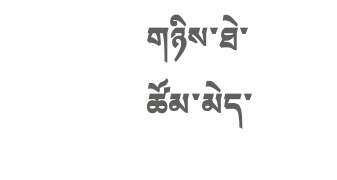གཉིས་ཐེ་ཚོམ་མེད་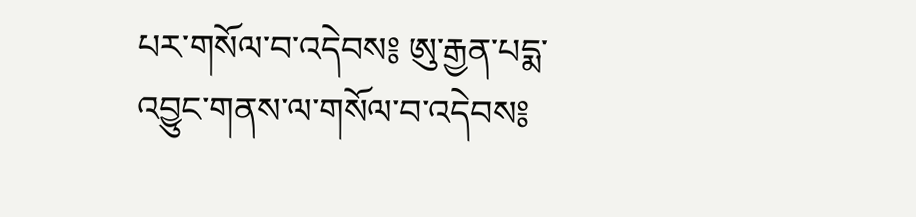པར་གསོལ་བ་འདེབས༔ ཨུ་རྒྱན་པདྨ་འབྱུང་གནས་ལ་གསོལ་བ་འདེབས༔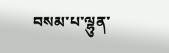བསམ་པ་ལྷུན་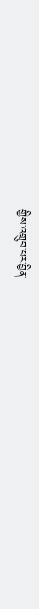གྱིས་འགྲུབ་པར་བྱིན་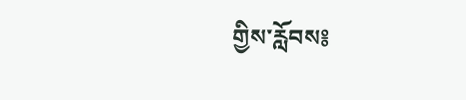གྱིས་རློབས༔